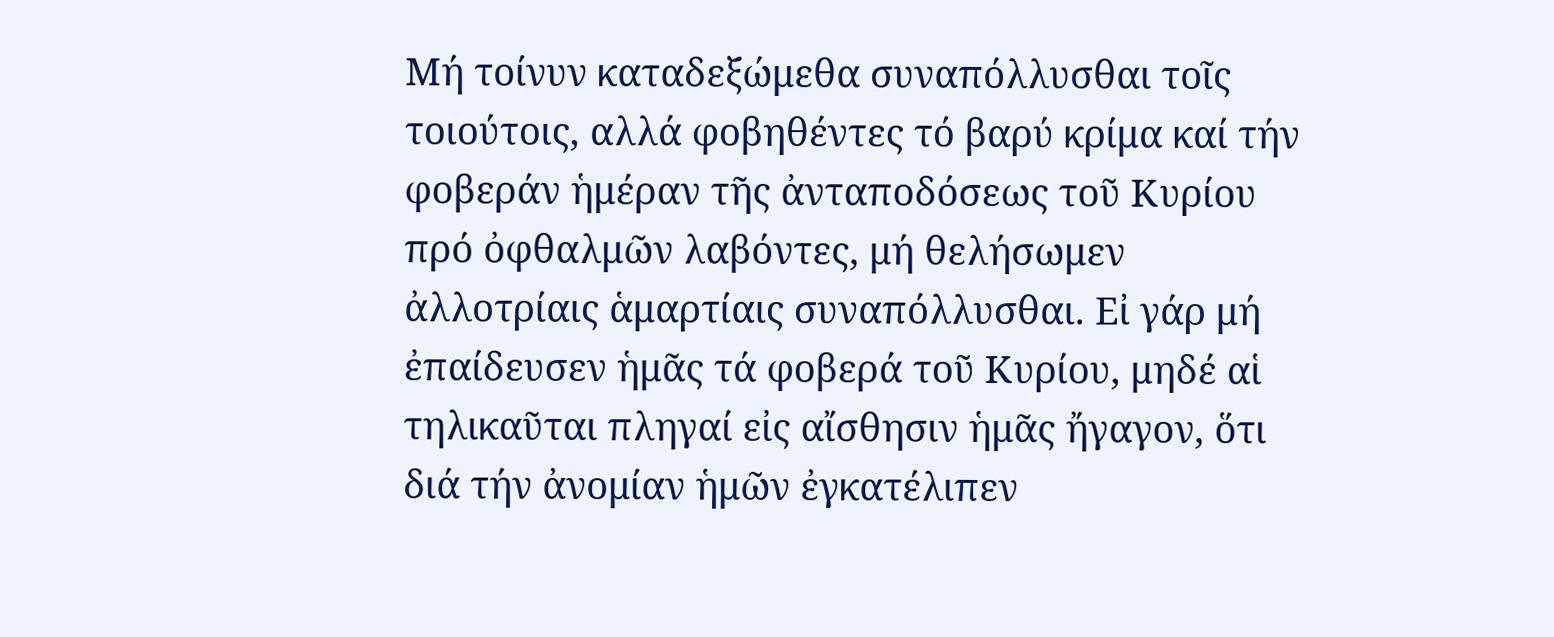Μή τοίνυν καταδεξώμεθα συναπόλλυσθαι τοῖς τοιούτοις, αλλά φοβηθέντες τό βαρύ κρίμα καί τήν φοβεράν ἡμέραν τῆς ἀνταποδόσεως τοῦ Κυρίου πρό ὀφθαλμῶν λαβόντες, μή θελήσωμεν ἀλλοτρίαις ἁμαρτίαις συναπόλλυσθαι. Εἰ γάρ μή ἐπαίδευσεν ἡμᾶς τά φοβερά τοῦ Κυρίου, μηδέ αἱ τηλικαῦται πληγαί εἰς αἴσθησιν ἡμᾶς ἤγαγον, ὅτι διά τήν ἀνομίαν ἡμῶν ἐγκατέλιπεν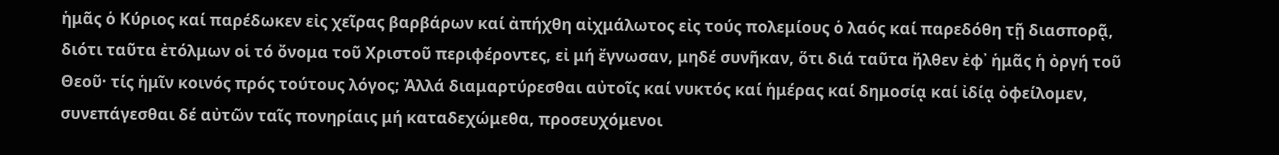ἡμᾶς ὁ Κύριος καί παρέδωκεν εἰς χεῖρας βαρβάρων καί ἀπήχθη αἰχμάλωτος εἰς τούς πολεμίους ὁ λαός καί παρεδόθη τῇ διασπορᾷ, διότι ταῦτα ἐτόλμων οἱ τό ὄνομα τοῦ Χριστοῦ περιφέροντες, εἰ μή ἔγνωσαν, μηδέ συνῆκαν, ὅτι διά ταῦτα ἤλθεν ἐφ᾿ ἡμᾶς ἡ ὀργή τοῦ Θεοῦ· τίς ἡμῖν κοινός πρός τούτους λόγος; Ἀλλά διαμαρτύρεσθαι αὐτοῖς καί νυκτός καί ἡμέρας καί δημοσίᾳ καί ἰδίᾳ ὀφείλομεν, συνεπάγεσθαι δέ αὐτῶν ταῖς πονηρίαις μή καταδεχώμεθα, προσευχόμενοι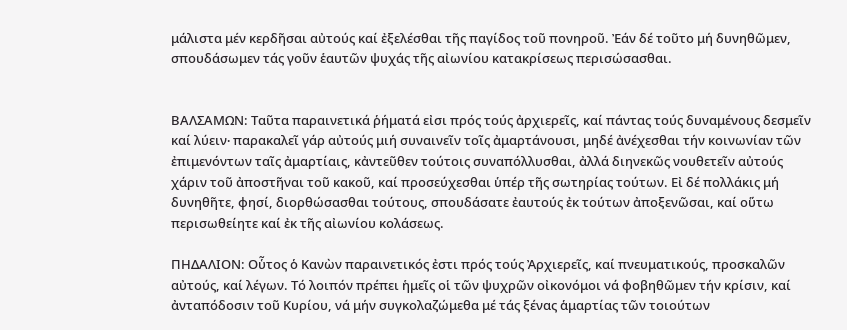μάλιστα μέν κερδῆσαι αὐτούς καί ἐξελέσθαι τῆς παγίδος τοῦ πονηροῦ. Ἐάν δέ τοῦτο μή δυνηθῶμεν, σπουδάσωμεν τάς γοῦν ἑαυτῶν ψυχάς τῆς αἰωνίου κατακρίσεως περισώσασθαι.


ΒΑΛΣΑΜΩΝ: Ταῦτα παραινετικά ῥήματά εἰσι πρός τούς ἀρχιερεῖς, καί πάντας τούς δυναμένους δεσμεῖν καί λύειν∙ παρακαλεῖ γάρ αὐτούς μιή συναινεῖν τοῖς ἀμαρτάνουσι, μηδέ ἀνέχεσθαι τήν κοινωνίαν τῶν ἐπιμενόντων ταῖς ἀμαρτίαις, κἀντεῦθεν τούτοις συναπόλλυσθαι, ἀλλά διηνεκῶς νουθετεῖν αὐτούς χάριν τοῦ ἀποστῆναι τοῦ κακοῦ, καί προσεύχεσθαι ὑπέρ τῆς σωτηρίας τούτων. Εἰ δέ πολλάκις μή δυνηθῆτε, φησί, διορθώσασθαι τούτους, σπουδάσατε ἐαυτούς ἐκ τούτων ἀποξενῶσαι, καί οὕτω περισωθείητε καί ἐκ τῆς αἰωνίου κολάσεως.

ΠΗΔΑΛΙΟΝ: Οὗτος ὁ Κανὼν παραινετικός ἐστι πρός τούς Ἀρχιερεῖς, καί πνευματικούς, προσκαλῶν αὐτούς, καί λέγων. Τό λοιπόν πρέπει ἡμεῖς οἱ τῶν ψυχρῶν οἰκονόμοι νά φοβηθῶμεν τήν κρίσιν, καί ἀνταπόδοσιν τοῦ Κυρίου, νά μήν συγκολαζώμεθα μέ τάς ξένας ἁμαρτίας τῶν τοιούτων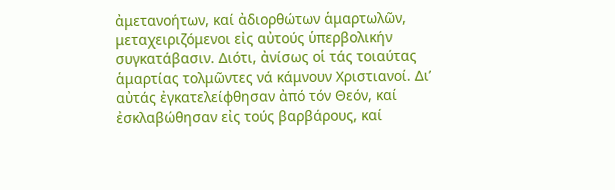ἀμετανοήτων, καί ἀδιορθώτων ἁμαρτωλῶν, μεταχειριζόμενοι εἰς αὐτούς ὑπερβολικήν συγκατάβασιν. Διότι, ἀνίσως οἱ τάς τοιαύτας ἁμαρτίας τολμῶντες νά κάμνουν Χριστιανοί. Δι’ αὐτάς ἐγκατελείφθησαν ἀπό τόν Θεόν, καί ἐσκλαβώθησαν εἰς τούς βαρβάρους, καί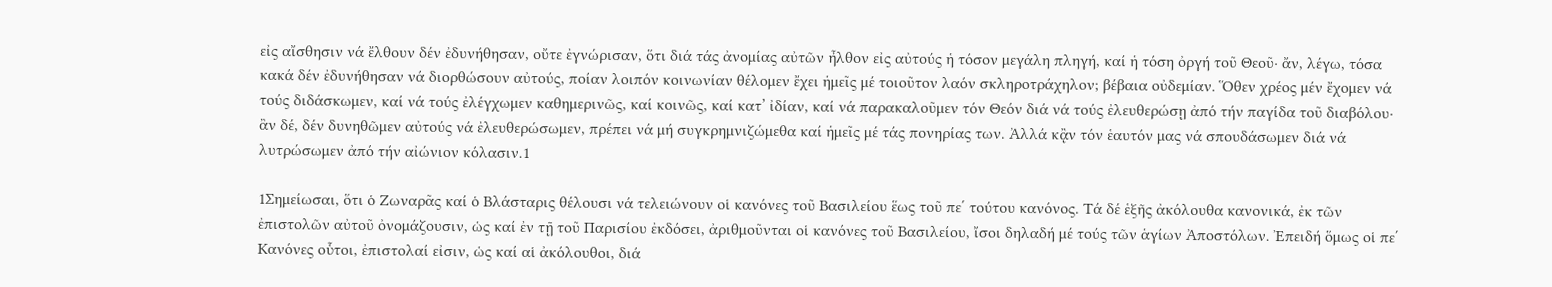εἰς αἴσθησιν νά ἔλθουν δέν ἐδυνήθησαν, οὔτε ἐγνώρισαν, ὅτι διά τάς ἀνομίας αὐτῶν ἦλθον εἰς αὐτούς ἡ τόσον μεγάλη πληγή, καί ἡ τόση ὀργή τοῦ Θεοῦ∙ ἄν, λέγω, τόσα κακά δέν ἐδυνήθησαν νά διορθώσουν αὐτούς, ποίαν λοιπόν κοινωνίαν θέλομεν ἔχει ἡμεῖς μέ τοιοῦτον λαόν σκληροτράχηλον; βέβαια οὐδεμίαν. Ὅθεν χρέος μέν ἔχομεν νά τούς διδάσκωμεν, καί νά τούς ἐλέγχωμεν καθημερινῶς, καί κοινῶς, καί κατ’ ἰδίαν, καί νά παρακαλοῦμεν τόν Θεόν διά νά τούς ἐλευθερώσῃ ἀπό τήν παγίδα τοῦ διαβόλου∙ ἂν δέ, δέν δυνηθῶμεν αὐτούς νά ἐλευθερώσωμεν, πρέπει νά μή συγκρημνιζώμεθα καί ἡμεῖς μέ τάς πονηρίας των. Ἀλλά κᾂν τόν ἑαυτόν μας νά σπουδάσωμεν διά νά λυτρώσωμεν ἀπό τήν αἰώνιον κόλασιν.1

1Σημείωσαι, ὅτι ὁ Ζωναρᾶς καί ὁ Βλάσταρις θέλουσι νά τελειώνουν οἱ κανόνες τοῦ Βασιλείου ἕως τοῦ πε΄ τούτου κανόνος. Τά δέ ἑξῆς ἀκόλουθα κανονικά, ἐκ τῶν ἐπιστολῶν αὐτοῦ ὀνομάζουσιν, ὡς καί ἐν τῇ τοῦ Παρισίου ἐκδόσει, ἀριθμοῦνται οἱ κανόνες τοῦ Βασιλείου, ἴσοι δηλαδή μέ τούς τῶν ἁγίων Ἀποστόλων. Ἐπειδή ὅμως οἱ πε΄ Κανόνες οὗτοι, ἐπιστολαί εἰσιν, ὡς καί αἱ ἀκόλουθοι, διά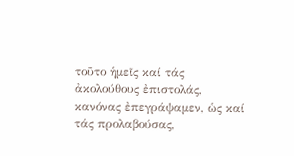τοῦτο ἡμεῖς καί τάς ἀκολούθους ἐπιστολάς, κανόνας ἐπεγράψαμεν, ὡς καί τάς προλαβούσας,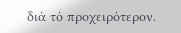διά τό προχειρότερον.